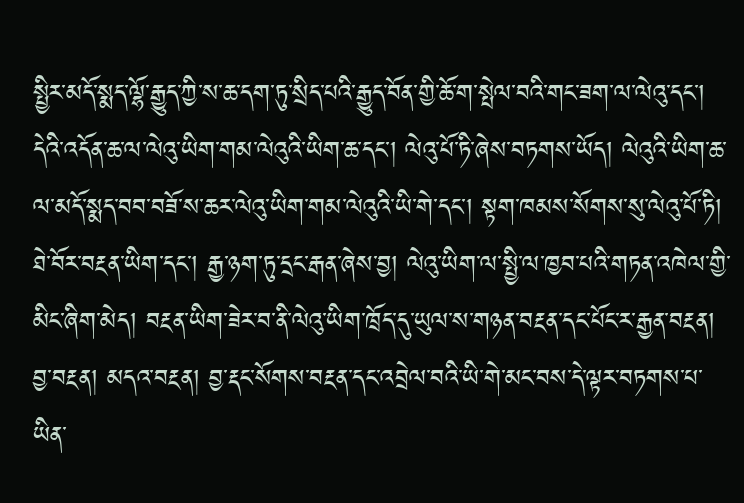སྤྱིར་མདོ་སྨད་ལྷོ་རྒྱུད་ཀྱི་ས་ཆ་དག་ཏུ་སྲིད་པའི་རྒྱུད་བོན་གྱི་ཆོ་ག་སྤེལ་བའི་གང་ཟག་ལ་ལེའུ་དང་། དེའི་འདོན་ཆ་ལ་ལེའུ་ཡིག་གམ་ལེའུའི་ཡིག་ཆ་དང་། ལེའུ་པོ་ཏི་ཞེས་བཏགས་ཡོད། ལེའུའི་ཡིག་ཆ་ལ་མདོ་སྨད་བབ་བཟོ་ས་ཆར་ལེའུ་ཡིག་གམ་ལེའུའི་ཡི་གེ་དང་། སྟག་ཁམས་སོགས་སུ་ལེའུ་པོ་ཏི། ཐེ་བོར་བརྔན་ཡིག་དང་། རྒྱ་ཉག་ཏུ་དྲང་རྒན་ཞེས་བྱ། ལེའུ་ཡིག་ལ་སྤྱི་ལ་ཁྱབ་པའི་གཏན་འཁེལ་གྱི་མིང་ཞིག་མེད། བརྔན་ཡིག་ཟེར་བ་ནི་ལེའུ་ཡིག་ཁྲོད་དུ་ཡུལ་ས་གཉན་བརྔན་དང་པོང་ར་རྒྱན་བརྔན། བྱ་བརྔན། མདའ་བརྔན། བྱ་རྡང་སོགས་བརྔན་དང་འབྲེལ་བའི་ཡི་གེ་མང་བས་དེ་ལྟར་བཏགས་པ་ཡིན་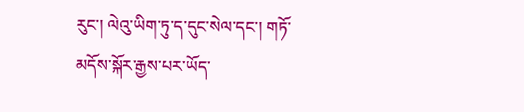རུང་། ལེའུ་ཡིག་ཏུ་ད་དུང་སེལ་དང་། གཏོ་མདོས་སྐོར་རྒྱས་པར་ཡོད་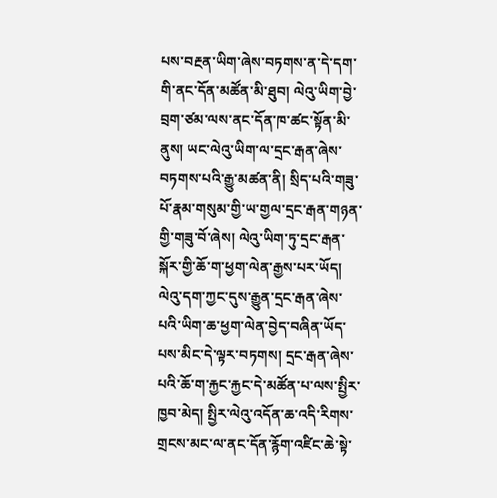པས་བརྔན་ཡིག་ཞེས་བཏགས་ན་དེ་དག་གི་ནང་དོན་མཚོན་མི་ཐུབ། ལེའུ་ཡིག་བྱེ་བྲག་ཙམ་ལས་ནང་དོན་ཁ་ཚང་སྟོན་མི་ནུས། ཡང་ལེའུ་ཡིག་ལ་དྲང་རྒན་ཞེས་བཏགས་པའི་རྒྱུ་མཚན་ནི། སྲིད་པའི་གཟུ་པོ་རྣམ་གསུམ་གྱི་ཡ་གྱལ་དྲང་རྒན་གཉན་གྱི་གཟུ་བོ་ཞེས། ལེའུ་ཡིག་ཏུ་དྲང་རྒན་སྐོར་གྱི་ཆོ་ག་ཕྱག་ལེན་རྒྱས་པར་ཡོད། ལེའུ་དག་ཀྱང་དུས་རྒྱུན་དྲང་རྒན་ཞེས་པའི་ཡིག་ཆ་ཕྱག་ལེན་བྱེད་བཞིན་ཡོད་པས་མིང་དེ་ལྟར་བཏགས། དྲང་རྒན་ཞེས་པའི་ཆོ་ག་རྐྱང་རྐྱང་དེ་མཚོན་པ་ལས་སྤྱིར་ཁྱབ་མེད། སྤྱིར་ལེའུ་འདོན་ཆ་འདི་རིགས་གྲངས་མང་ལ་ནང་དོན་རྙོག་འཛིང་ཆེ་སྟེ་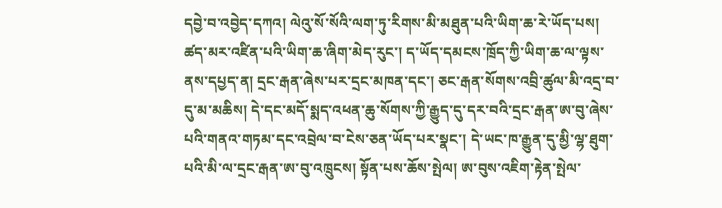དབྱེ་བ་འབྱེད་དཀའ། ལེའུ་སོ་སོའི་ལག་ཏུ་རིགས་མི་མཐུན་པའི་ཡིག་ཆ་རེ་ཡོད་པས། ཚད་མར་འཛིན་པའི་ཡིག་ཆ་ཞིག་མེད་རུང་། ད་ཡོད་དམངས་ཁྲོད་ཀྱི་ཡིག་ཆ་ལ་ལྟས་ནས་དཔྱད་ན། དྲང་རྒན་ཞེས་པར་དྲང་མཁན་དང་། ཅང་རྒན་སོགས་འབྲི་ཚུལ་མི་འདྲ་བ་དུ་མ་མཆིས། དེ་དང་མདོ་སྨད་འཕན་ཆུ་སོགས་ཀྱི་རྒྱུད་དུ་དར་བའི་དྲང་རྒན་ཨ་བུ་ཞེས་པའི་གནའ་གཏམ་དང་འབྲེལ་བ་ངེས་ཅན་ཡོད་པར་སྣང་། དེ་ཡང་ཁ་རྒྱུན་དུ་མྱི་ལྷ་ཐུག་པའི་མི་ལ་དྲང་རྒན་ཨ་བུ་འཁྲུངས། སྟོན་པས་ཆོས་སྤེལ། ཨ་བུས་འཇིག་རྟེན་སྤེལ་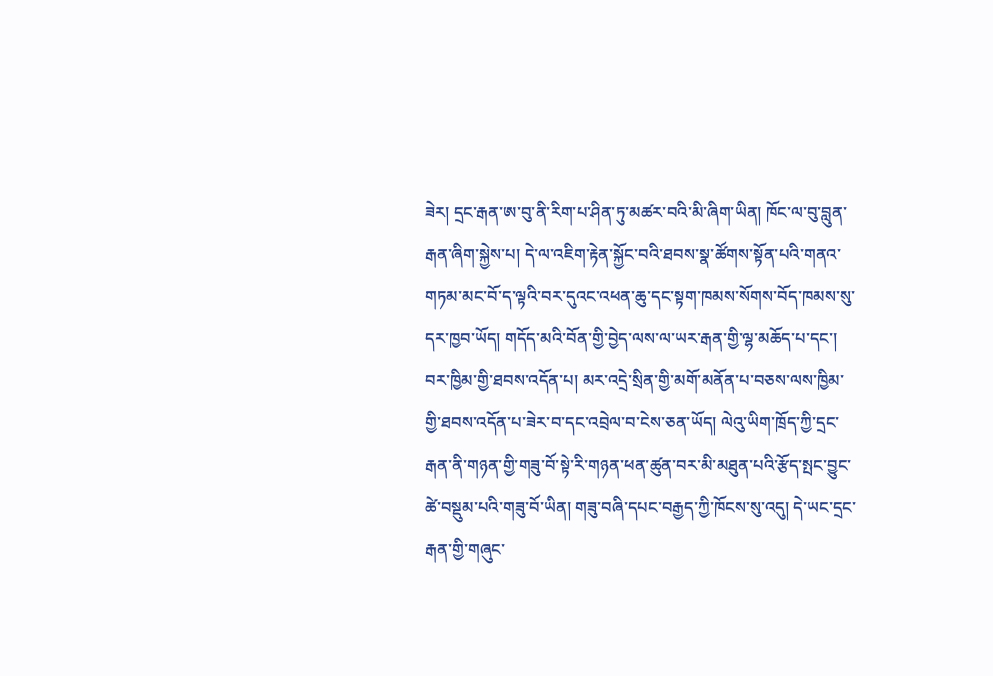ཟེར། དྲང་རྒན་ཨ་བུ་ནི་རིག་པ་ཤིན་ཏུ་མཚར་བའི་མི་ཞིག་ཡིན། ཁོང་ལ་བུ་བླུན་རྒན་ཞིག་སྐྱེས་པ། དེ་ལ་འཇིག་རྟེན་སྐྱོང་བའི་ཐབས་སྣ་ཚོགས་སྟོན་པའི་གནའ་གཏམ་མང་བོ་ད་ལྟའི་བར་དུའང་འཕན་ཆུ་དང་སྟག་ཁམས་སོགས་བོད་ཁམས་སུ་དར་ཁྱབ་ཡོད། གདོད་མའི་བོན་གྱི་བྱེད་ལས་ལ་ཡར་རྒན་གྱི་ལྷ་མཆོད་པ་དང་། བར་ཁྱིམ་གྱི་ཐབས་འདོན་པ། མར་འདྲེ་སྲིན་གྱི་མགོ་མནོན་པ་བཅས་ལས་ཁྱིམ་གྱི་ཐབས་འདོན་པ་ཟེར་བ་དང་འབྲེལ་བ་ངེས་ཅན་ཡོད། ལེའུ་ཡིག་ཁྲོད་ཀྱི་དྲང་རྒན་ནི་གཉན་གྱི་གཟུ་བོ་སྟེ་རི་གཉན་ཕན་ཚུན་བར་མི་མཐུན་པའི་རྩོད་སྤང་བྱུང་ཚེ་བསྡུམ་པའི་གཟུ་བོ་ཡིན། གཟུ་བཞི་དཔང་བརྒྱད་ཀྱི་ཁོངས་སུ་འདུ། དེ་ཡང་དྲང་རྒན་གྱི་གཞུང་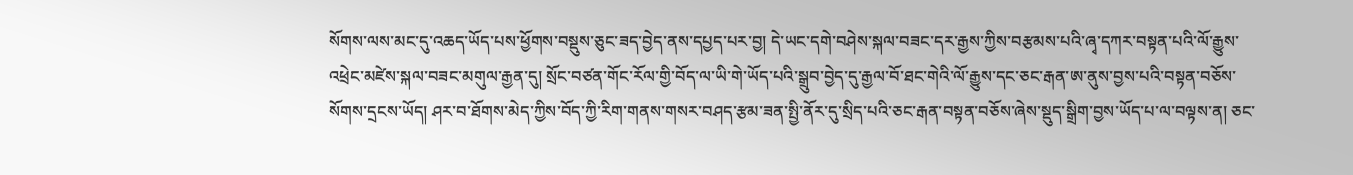སོགས་ལས་མང་དུ་འཆད་ཡོད་པས་ཕྱོགས་བསྡུས་ཅུང་ཟད་བྱེད་ནས་དཔྱད་པར་བྱ། དེ་ཡང་དགེ་བཤེས་སྐལ་བཟང་དར་རྒྱས་ཀྱིས་བརྩམས་པའི་ཞྭ་དཀར་བསྟན་པའི་ལོ་རྒྱུས་འཕྲེང་མཛེས་སྐལ་བཟང་མགུལ་རྒྱན་དུ། སྲོང་བཙན་གོང་རོལ་གྱི་བོད་ལ་ཡི་གེ་ཡོད་པའི་སྒྲུབ་བྱེད་དུ་རྒྱལ་བོ་ཐང་གེའི་ལོ་རྒྱུས་དང་ཅང་རྒན་ཨ་ནུས་བྱས་པའི་བསྟན་བཅོས་སོགས་དྲངས་ཡོད། ཤར་བ་ཐོགས་མེད་ཀྱིས་བོད་ཀྱི་རིག་གནས་གསར་བཤད་རྩམ་ཟན་སྤྱི་ནོར་དུ་སྲིད་པའི་ཅང་རྒན་བསྟན་བཅོས་ཞེས་སྡུད་སྒྲིག་བྱས་ཡོད་པ་ལ་བལྟས་ན། ཅང་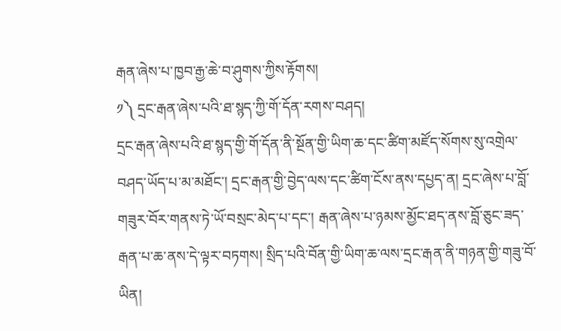རྒན་ཞེས་པ་ཁྱབ་རྒྱ་ཆེ་བ་ཤུགས་ཀྱིས་རྟོགས།
༡༽ དྲང་རྒན་ཞེས་པའི་ཐ་སྙད་ཀྱི་གོ་དོན་རགས་བཤད།
དྲང་རྒན་ཞེས་པའི་ཐ་སྙད་གྱི་གོ་དོན་ནི་སྔོན་གྱི་ཡིག་ཆ་དང་ཚིག་མཛོད་སོགས་སུ་འགྲེལ་བཤད་ཡོད་པ་མ་མཐོང་། དྲང་རྒན་གྱི་བྱེད་ལས་དང་ཚིག་ངོས་ནས་དཔྱད་ན། དྲང་ཞེས་པ་བློ་གཟུར་བོར་གནས་ཏེ་ཡོ་བསྲང་མེད་པ་དང་། རྒན་ཞེས་པ་ཉམས་མྱོང་ཐད་ནས་བློ་ཅུང་ཟད་རྒན་པ་ཆ་ནས་དེ་ལྟར་བཏགས། སྲིད་པའི་བོན་གྱི་ཡིག་ཆ་ལས་དྲང་རྒན་ནི་གཉན་གྱི་གཟུ་བོ་ཡིན།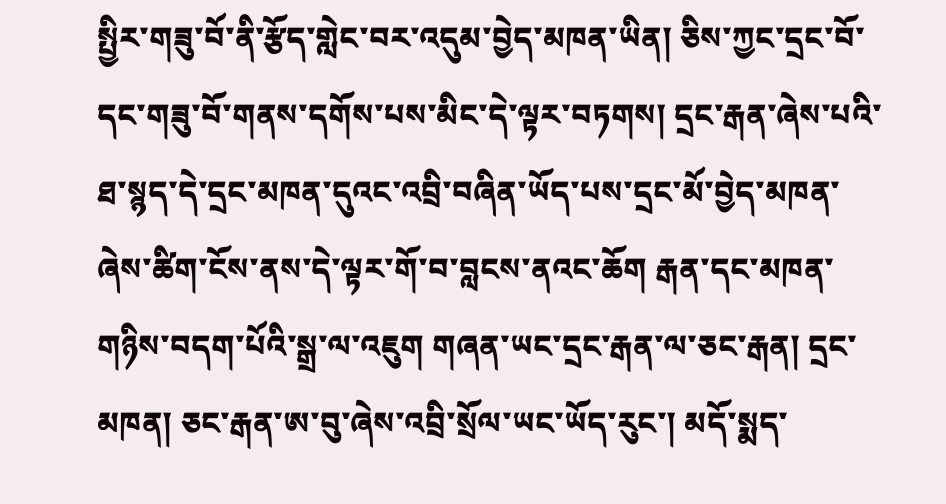སྤྱིར་གཟུ་བོ་ནི་རྩོད་གླེང་བར་འདུམ་བྱེད་མཁན་ཡིན། ཅིས་ཀྱང་དྲང་བོ་དང་གཟུ་བོ་གནས་དགོས་པས་མིང་དེ་ལྟར་བཏགས། དྲང་རྒན་ཞེས་པའི་ཐ་སྙད་དེ་དྲང་མཁན་དུའང་འབྲི་བཞིན་ཡོད་པས་དྲང་མོ་བྱེད་མཁན་ཞེས་ཚིག་ངོས་ནས་དེ་ལྟར་གོ་བ་བླངས་ནའང་ཆོག རྒན་དང་མཁན་གཉིས་བདག་པོའི་སྒྲ་ལ་འཇུག གཞན་ཡང་དྲང་རྒན་ལ་ཅང་རྒན། དྲང་མཁན། ཅང་རྒན་ཨ་བུ་ཞེས་འབྲི་སྲོལ་ཡང་ཡོད་རུང་། མདོ་སྨད་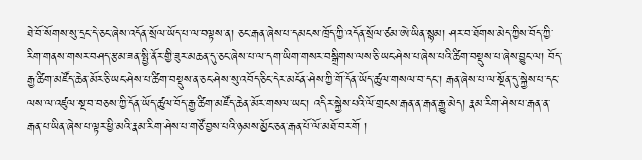ཐེ་བོ་སོགས་སུ་དྲང་དེ་ཅང་ཞེས་འདོན་སྲོལ་ཡོད་པ་ལ་བལྟས་ན། ཅང་རྒན་ཞེས་པ་དམངས་ཁྲོད་ཀྱི་འདོན་སྲོལ་ཙམ་ཨེ་ཡིན་སྙམ། ཤར་བ་ཐོགས་མེད་ཀྱིས་བོད་ཀྱི་རིག་གནས་གསར་བཤད་རྩམ་ཟན་སྤྱི་ནོར་གྱི་ཟུར་མཆན་དུ་ཅང་ཞེས་པ་ལ་དག་ཡིག་གསར་བསྒྲིགས་ལས་ཅི་ཡང་ཤེས་པ་ཞེས་པའི་ཚིག་བསྡུས་པ་ཞེས་བྱུང་ལ། བོད་རྒྱ་ཚིག་མཛོད་ཆེན་མོར་ཅི་ཡང་ཤེས་པ་ཚིག་བསྡུས་ན་ཅང་ཤེས་སུ་འབོད་ཅིང་དེར་མངོན་ཤེས་ཀྱི་གོ་དོན་ཡོད་ཚུལ་གསལ་བ་དང་། རྒན་ཞེས་པ་ལ་སྔོན་དུ་སྐྱེས་པ་དང་ལས་ལ་འཛུལ་སྔ་བ་བཅས་ཀྱི་དོན་ཡོད་ཚུལ་བོད་རྒྱ་ཚིག་མཛོད་ཆེན་མོར་གསལ་ཡང་། འདིར་སྐྱེས་པའི་ལོ་གྲངས་རྒན་ན་རྒན་རྒྱུ་མེད། རྣམ་རིག་ཤེས་པ་རྒན་ན་རྒན་པ་ཡིན་ཞེས་པ་ལྟར་ཕྱི་མའི་རྣམ་རིག་ཤེས་པ་གཙོ་བྱས་པའི་ཉམས་མྱོང་ཅན་རྒན་པོ་ལོ་མཐོ་བར་གོ །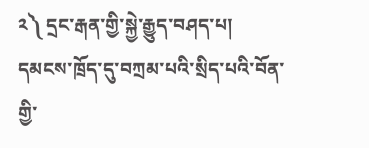༢༽ དྲང་རྒན་གྱི་སྐྱེ་རྒྱུད་བཤད་པ།
དམངས་ཁྲོད་དུ་བཀྲམ་པའི་སྲིད་པའི་བོན་གྱི་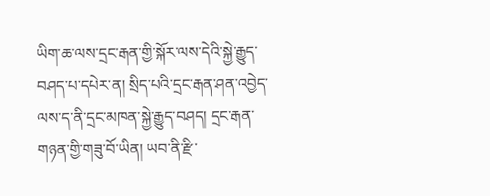ཡིག་ཆ་ལས་དྲང་རྒན་གྱི་སྐོར་ལས་དེའི་སྐྱེ་རྒྱུད་བཤད་པ་དཔེར་ན། སྲིད་པའི་དྲང་རྒན་ཤན་འབྱེད་ལས་ད་ནི་དྲང་མཁན་སྐྱེ་རྒྱུད་བཤད། དྲང་རྒན་གཉན་གྱི་གཟུ་བོ་ཡིན། ཡབ་ནི་རྫི་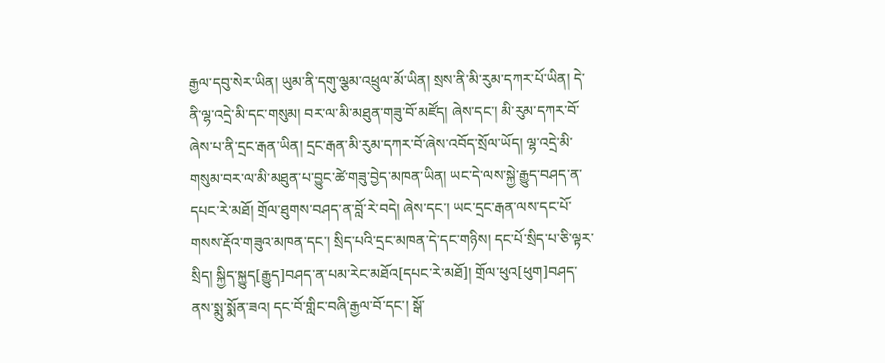རྒྱལ་དབུ་སེར་ཡིན། ཡུམ་ནི་དགུ་ལྕམ་འཕྲུལ་མོ་ཡིན། སྲས་ནི་མི་རུམ་དཀར་པོ་ཡིན། དེ་ནི་ལྷ་འདྲེ་མི་དང་གསུམ། བར་ལ་མི་མཐུན་གཟུ་བོ་མཛོད། ཞེས་དང་། མི་རུམ་དཀར་བོ་ཞེས་པ་ནི་དྲང་རྒན་ཡིན། དྲང་རྒན་མི་རུམ་དཀར་བོ་ཞེས་འབོད་སྲོལ་ཡོད། ལྷ་འདྲེ་མི་གསུམ་བར་ལ་མི་མཐུན་པ་བྱུང་ཚེ་གཟུ་བྱེད་མཁན་ཡིན། ཡང་དེ་ལས་སྐྱེ་རྒྱུད་བཤད་ན་དཔང་རེ་མཐོ། གྲོལ་ཐུགས་བཤད་ན་བློ་རེ་བདེ། ཞེས་དང་། ཡང་དྲང་རྒན་ལས་དང་པོ་གསས་རྡོའ་གཟུའ་མཁན་དང་། སྲིད་པའི་དྲང་མཁན་དེ་དང་གཉིས། དང་པོ་སྲིད་པ་ཅི་ལྟར་སྲིད། སྐྱིད་སྐྱུད[རྒྱུད]བཤད་ན་པམ་རེང་མཐོའ[དཔང་རེ་མཐོ]། གྲོལ་ཕུའ[ཕུག]བཤད་ནས་སྨུ་སྨོན་ཟའ། དང་བོ་གླིང་བཞི་རྒྱལ་བོ་དང་། སྒོ་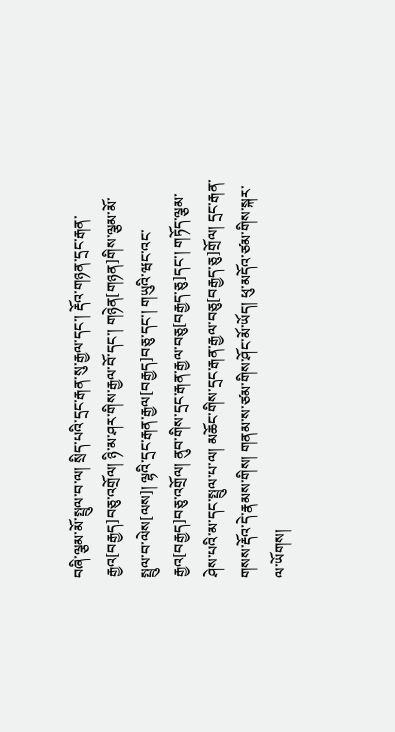བཞི་ལྕམ་མོ་སྤྲུལ་བ་ལ། སྲིད་པའི་དྲང་རྒན་སུ་རྒྱལ་དང་། རྡོའ་གཉན་དྲང་རྒན་རྒྱའ[བརྒྱད]བཅུ་འགྲོལ། ཉི་མ་ཤར་གིས་རྒྱལ་བོ་དང་། གཉེན[གཉན]གིས་ལྕམ་མོ་སྤྲུལ་བ་ལེས[ལས]། ལྷའི་དྲང་རྒན་རྒྱལ[བརྒྱད]བཅུ་དང་། གཡུའི་ཝང་འང་རྒྱའ[བརྒྱད]བཅུ་འགྲོལ། ནུབ་གིས་དྲང་རྒན་རྒྱལ་བཅུ[བརྒྱད་ཅུ]དང་། གཏོད་ལྕམ་ཤེས་པའི་མ་དང་སྤྲུལ་པ་ལ། མཆོང་གིས་དྲང་རྒན་རྒྱལ་བཅུ[བརྒྱད་ཅུ]གྲོལ། དྲང་རྒན་གསས་རྡོའ་དེ་རྣམས་གིས། གནམ་ས་ཙམ་གིས་ཤོང་མོ་ཡོད། ཕུ་མདོའ་ཙམ་གིས་སྐར་ལ་ཡོགས།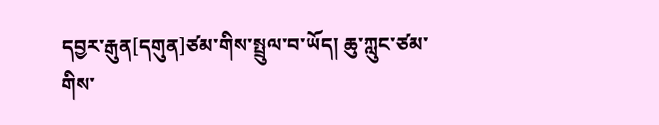དབྱར་རྒུན[དགུན]ཙམ་གིས་སྤྲུལ་བ་ཡོད། ཆུ་ཀླུང་ཙམ་གིས་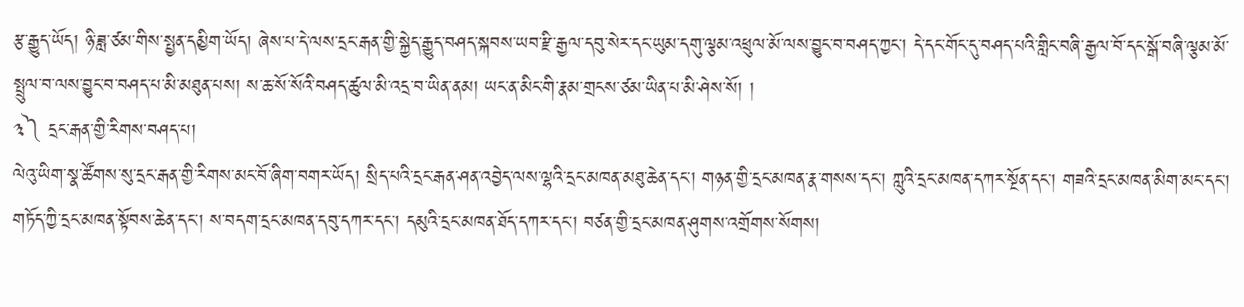རྩ་རྒྱུད་ཡོད། ཉི་ཟླ་ཙམ་གིས་སྤྱན་དམྱིག་ཡོད། ཞེས་པ་དེ་ལས་དྲང་རྒན་གྱི་སྐྱེད་རྒྱུད་བཤད་སྐབས་ཡབ་རྫི་རྒྱལ་དབུ་སེར་དང་ཡུམ་དགུ་ལྕམ་འཕྲུལ་མོ་ལས་བྱུང་བ་བཤད་ཀྱང་། དེ་དང་གོང་དུ་བཤད་པའི་གླིང་བཞི་རྒྱལ་བོ་དང་སྒོ་བཞི་ལྕམ་མོ་སྤྲུལ་བ་ལས་བྱུང་བ་བཤད་པ་མི་མཐུན་པས། ས་ཆ་སོ་སོའི་བཤད་ཚུལ་མི་འདྲ་བ་ཡིན་ནམ། ཡང་ན་མིང་གི་རྣམ་གྲངས་ཙམ་ཡིན་པ་མི་ཤེས་སོ། །
༣༽ དྲང་རྒན་གྱི་རིགས་བཤད་པ།
ལེའུ་ཡིག་སྣ་ཚོགས་སུ་དྲང་རྒན་གྱི་རིགས་མང་བོ་ཞིག་བགར་ཡོད། སྲིད་པའི་དྲང་རྒན་ཤན་འབྱེད་ལས་ལྷའི་དྲང་མཁན་མཐུ་ཆེན་དང་། གཉན་གྱི་དྲང་མཁན་རྣ་གསས་དང་། ཀླུའི་དྲང་མཁན་དཀར་སྔོན་དང་། གཟའི་དྲང་མཁན་མིག་མང་དང་། གཏོད་ཀྱི་དྲང་མཁན་སྟོབས་ཆེན་དང་། ས་བདག་དྲང་མཁན་དབུ་དཀར་དང་། དམུའི་དྲང་མཁན་ཐོད་དཀར་དང་། བཙན་གྱི་དྲང་མཁན་ཤུགས་འགྲོགས་སོགས།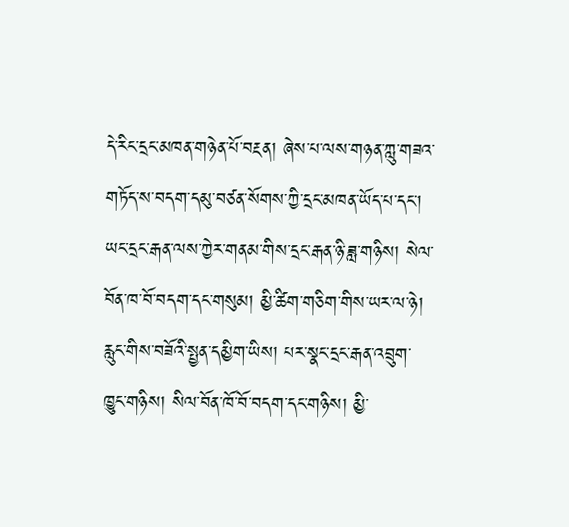དེ་རིང་དྲང་མཁན་གཉེན་པོ་བརྔན། ཞེས་པ་ལས་གཉན་ཀླུ་གཟའ་གཏོད་ས་བདག་དམུ་བཙན་སོགས་ཀྱི་དྲང་མཁན་ཡོད་པ་དང་། ཡང་དྲང་རྒན་ལས་ཀྱེར་གནམ་གིས་དྲང་རྒན་ཉི་ཟླ་གཉིས། སེལ་བོན་ཁ་བོ་བདག་དང་གསུམ། མྱི་ཚིག་གཅིག་གིས་ཡར་ལ་ཉེ། རླུང་གིས་བཟོའི་སྤྱན་དམྱིག་ཡིས། པར་སྣང་དྲང་རྒན་འབྲུག་ཁྱུང་གཉིས། སིལ་བོན་ཁོ་བོ་བདག་དང་གཉིས། མྱི་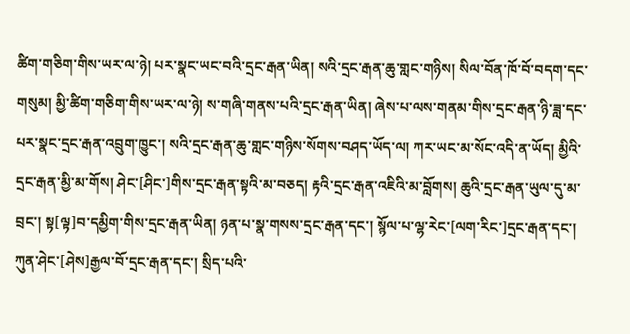ཚིག་གཅིག་གིས་ཡར་ལ་ཉེ། པར་སྣང་ཡང་བའི་དྲང་རྒན་ཡིན། སའི་དྲང་རྒན་ཆུ་གླང་གཉིས། སིལ་བོན་ཁོ་བོ་བདག་དང་གསུམ། མྱི་ཚིག་གཅིག་གིས་ཡར་ལ་ཉེ། ས་གཞི་གནས་པའི་དྲང་རྒན་ཡིན། ཞེས་པ་ལས་གནམ་གིས་དྲང་རྒན་ཉི་ཟླ་དང་པར་སྣང་དྲང་རྒན་འབྲུག་ཁྱུང་། སའི་དྲང་རྒན་ཆུ་གླང་གཉིས་སོགས་བཤད་ཡོད་ལ། ཀར་ཡང་མ་སོང་འདི་ན་ཡོད། མྱིའི་དྲང་རྒན་མྱི་མ་གོས། ཤེང་[ཤིང་]གིས་དྲང་རྒན་སྟའི་མ་བཅད། རྟའི་དྲང་རྒན་འཇིའི་མ་བློགས། ཆུའི་དྲང་རྒན་ཡུལ་དུ་མ་བྲང་། སྟ[ལྟ]བ་དམྱིག་གིས་དྲང་རྒན་ཡིན། ཉན་པ་སྣ་གསས་དྲང་རྒན་དང་། སྙོལ་པ་ལྷ་རེང་[ལག་རིང་]དྲང་རྒན་དང་། ཀུན་ཤེང་[ཤེས]རྒྱལ་བོ་དྲང་རྒན་དང་། སྲིད་པའི་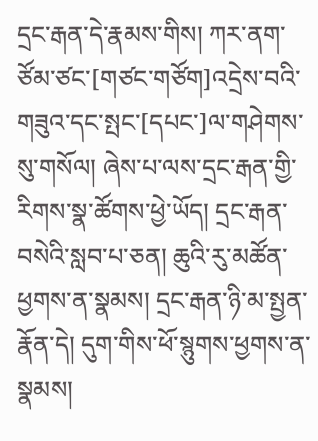དྲང་རྒན་དེ་རྣམས་གིས། ཀར་ནག་ཙོམ་ཙང་[གཙང་གཙོག]འདྲེས་བའི་གཟུའ་དང་སྤང་[དཔང་]ལ་གཤེགས་སུ་གསོལ། ཞེས་པ་ལས་དྲང་རྒན་གྱི་རིགས་སྣ་ཚོགས་ཕྱེ་ཡོད། དྲང་རྒན་བསེའི་སླབ་པ་ཅན། ཆུའི་རུ་མཚོན་ཕྱགས་ན་སྣམས། དྲང་རྒན་ཉི་མ་སྤྱན་རྣོན་དེ། དུག་གིས་ཕོ་སྙུགས་ཕྱགས་ན་སྣམས།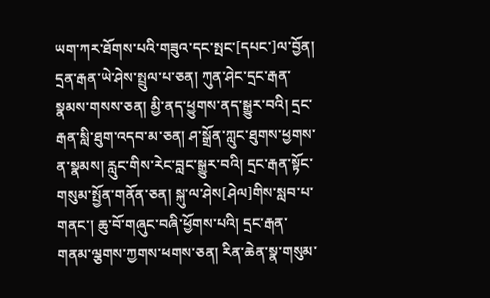ཡག་ཀར་ཐོགས་པའི་གཟུའ་དང་སྤང་[དཔང་]ལ་བྱོན། དྲན་རྒན་ཡེ་ཤེས་སྤྲུལ་པ་ཅན། ཀུན་ཤེང་དྲང་རྒན་སྣམས་གསས་ཅན། མྱི་ནད་ཕྱུགས་ནད་སྒྱུར་བའི། དྲང་རྒན་སླི་ཐུག་འདབ་མ་ཅན། ཤ་སྒྲོན་ཀླུང་ཐུགས་ཕྱགས་ན་སྣམས། རླུང་གིས་རེང་བླང་སྒྱུར་བའི། དྲང་རྒན་སྟོང་གསུམ་སྤྱོན་གནོན་ཅན། སྐུ་ལ་ཤེས[ཤེལ]གིས་སླབ་པ་གནང་། ཆུ་བོ་གཞུང་བཞི་ཕྱོགས་པའི། དྲང་རྒན་གནམ་ལྕགས་ཀྱགས་ཕགས་ཅན། རིན་ཆེན་སྣ་གསུམ་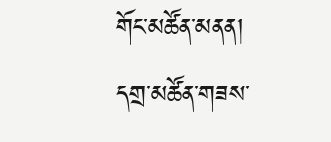གོང་མཚོན་མནན། དགྲ་མཚོན་གཟས་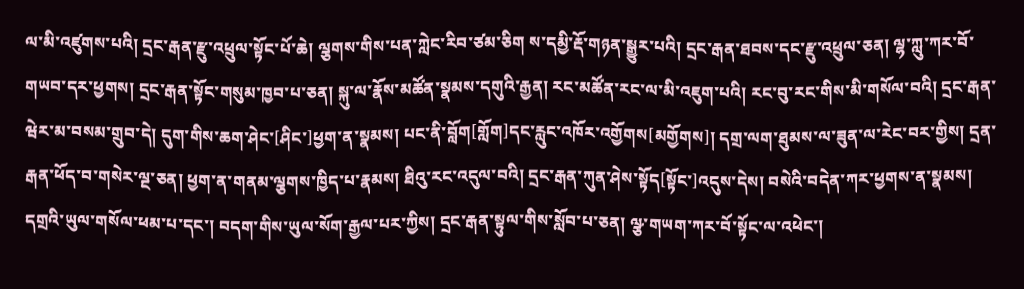ལ་མི་འཛུགས་པའི། དྲང་རྒན་རྫུ་འཕྲུལ་སྟོང་པོ་ཆེ། ལྕགས་གིས་པན་ཀླེང་རིབ་ཙམ་ཅིག ས་དམྱི་རྡོ་གཉན་སྒྱུར་པའི། དྲང་རྒན་ཐབས་དང་རྫུ་འཕྲུལ་ཅན། ལྷ་ཀླུ་ཀར་བོ་གཡབ་དར་ཕྱགས། དྲང་རྒན་སྟོང་གསུམ་ཁྱབ་པ་ཅན། སྐུ་ལ་རྣོས་མཚོན་སྣམས་དགུའི་རྒྱན། རང་མཚོན་རང་ལ་མི་འཇུག་པའི། རང་བུ་རང་གིས་མི་གསོལ་བའི། དྲང་རྒན་ཝེར་མ་བསམ་གྲུབ་དེ། དུག་གིས་ཆག་ཤེང་[ཤིང་]ཕྱག་ན་སྣམས། པང་ནི་བློག[གློག]དང་རླུང་འཁོར་འགྱོགས[མགྱོགས]། དགྲ་ལག་ཐུམས་ལ་ཟུན་ལ་རེང་བར་གྱིས། དྲན་རྒན་ཕོད་བ་གསེར་ལྔ་ཅན། ཕྱག་ན་གནམ་ལྕགས་ཁྱིད་པ་རྣམས། ཐིའུ་རང་འདུལ་བའི། དྲང་རྒན་ཀུན་ཤེས་སྟོད[སྟོང་]འདུས་དེས། བསེའི་བདེན་ཀར་ཕྱགས་ན་སྣམས། དགྲའི་ཡུལ་གསོལ་ཕམ་པ་དང་། བདག་གིས་ཡུལ་སོག་རྒྱལ་པར་ཀྱིས། དྲང་རྒན་སྟུལ་གིས་སློབ་པ་ཅན། ལྩ་གཡག་ཀར་བོ་སྟོང་ལ་འཕེང་།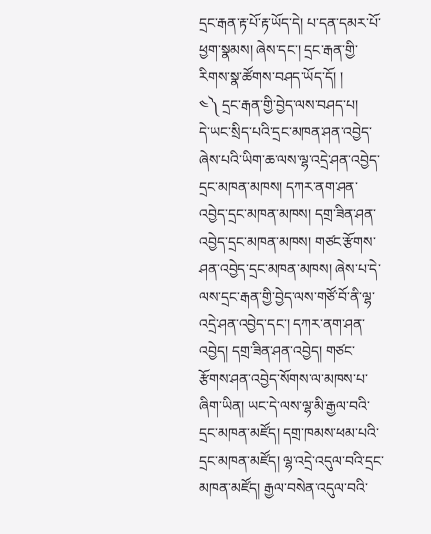དྲང་རྒན་རྟ་པོ་རྟ་ཡོད་དེ། པ་དན་དམར་པོ་ཕྱག་སྣམས། ཞེས་དང་། དྲང་རྒན་གྱི་རིགས་སྣ་ཚོགས་བཤད་ཡོད་དོ། །
༤༽ དྲང་རྒན་གྱི་བྱེད་ལས་བཤད་པ།
དེ་ཡང་སྲིད་པའི་དྲང་མཁན་ཤན་འབྱེད་ཞེས་པའི་ཡིག་ཆ་ལས་ལྷ་འདྲེ་ཤན་འབྱེད་དྲང་མཁན་མཁས། དཀར་ནག་ཤན་འབྱེད་དྲང་མཁན་མཁས། དགྲ་ཟིན་ཤན་འབྱེད་དྲང་མཁན་མཁས། གཙང་རྩོགས་ཤན་འབྱེད་དྲང་མཁན་མཁས། ཞེས་པ་དེ་ལས་དྲང་རྒན་གྱི་བྱེད་ལས་གཙོ་བོ་ནི་ལྷ་འདྲེ་ཤན་འབྱེད་དང་། དཀར་ནག་ཤན་འབྱེད། དགྲ་ཟིན་ཤན་འབྱེད། གཙང་རྩོགས་ཤན་འབྱེད་སོགས་ལ་མཁས་པ་ཞིག་ཡིན། ཡང་དེ་ལས་ལྷ་མི་རྒྱལ་བའི་དྲང་མཁན་མཛོད། དགྲ་ཁམས་ཕམ་པའི་དྲང་མཁན་མཛོད། ལྷ་འདྲེ་འདུལ་བའི་དྲང་མཁན་མཛོད། རྒྱལ་བསེན་འདུལ་བའི་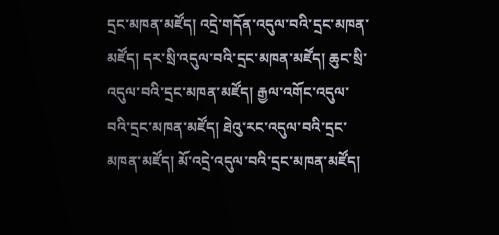དྲང་མཁན་མཛོད། འདྲེ་གདོན་འདུལ་བའི་དྲང་མཁན་མཛོད། དར་སྲི་འདུལ་བའི་དྲང་མཁན་མཛོད། ཆུང་སྲི་འདུལ་བའི་དྲང་མཁན་མཛོད། རྒྱལ་འགོང་འདུལ་བའི་དྲང་མཁན་མཛོད། ཐེའུ་རང་འདུལ་བའི་དྲང་མཁན་མཛོད། མོ་འདྲེ་འདུལ་བའི་དྲང་མཁན་མཛོད།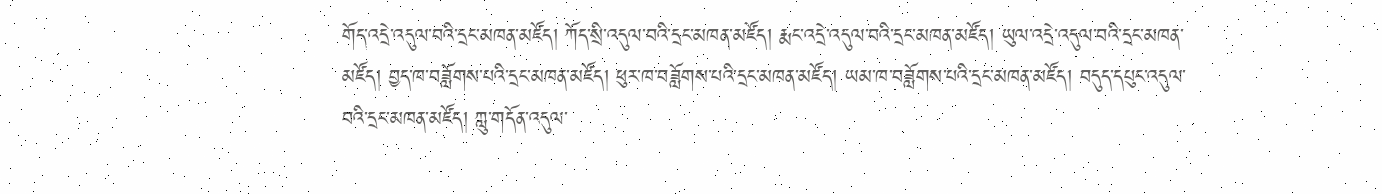གོད་འདྲེ་འདུལ་བའི་དྲང་མཁན་མཛོད། ཀོད་སྲི་འདུལ་བའི་དྲང་མཁན་མཛོད། རྨང་འདྲེ་འདུལ་བའི་དྲང་མཁན་མཛོད། ཡུལ་འདྲེ་འདུལ་བའི་དྲང་མཁན་མཛོད། བྱད་ཁ་བཟློགས་པའི་དྲང་མཁན་མཛོད། ཕུར་ཁ་བཟློགས་པའི་དྲང་མཁན་མཛོད། ཡམ་ཁ་བཟློགས་པའི་དྲང་མཁན་མཛོད། བདུད་དཔུང་འདུལ་བའི་དྲང་མཁན་མཛོད། ཀླུ་གདོན་འདུལ་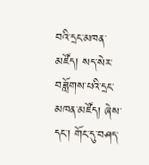བའི་དྲང་མཁན་མཛོད། སད་སེར་བཟློགས་པའི་དྲང་མཁན་མཛོད། ཞེས་དང་། གོང་དུ་བཤད་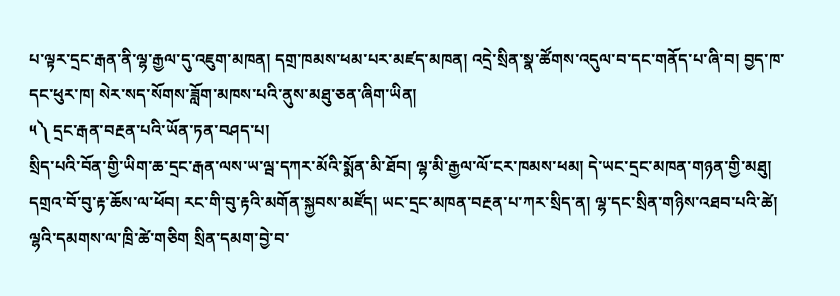པ་ལྟར་དྲང་རྒན་ནི་ལྷ་རྒྱལ་དུ་འཇུག་མཁན། དགྲ་ཁམས་ཕམ་པར་མཛད་མཁན། འདྲེ་སྲིན་སྣ་ཚོགས་འདུལ་བ་དང་གནོད་པ་ཞི་བ། བྱད་ཁ་དང་ཕུར་ཁ། སེར་སད་སོགས་ཟློག་མཁས་པའི་ནུས་མཐུ་ཅན་ཞིག་ཡིན།
༥༽ དྲང་རྒན་བརྔན་པའི་ཡོན་ཏན་བཤད་པ།
སྲིད་པའི་བོན་གྱི་ཡིག་ཆ་དྲང་རྒན་ལས་ཡ་ལྦ་དཀར་མོའི་སྨོན་མི་ཐོབ། ལྷ་མི་རྒྱལ་ལོ་ངར་ཁམས་ཕམ། དེ་ཡང་དྲང་མཁན་གཉན་གྱི་མཐུ། དགྲའ་བོ་བུ་རྟ་ཆོས་ལ་ཕོབ། རང་གི་བུ་རྟའི་མགོན་སྐྱབས་མཛོད། ཡང་དྲང་མཁན་བརྔན་པ་ཀར་སྲིད་ན། ལྷ་དང་སྲིན་གཉིས་འཐབ་པའི་ཚེ། ལྷའི་དམགས་ལ་ཁྲི་ཚེ་གཅིག སྲིན་དམག་བྱེ་བ་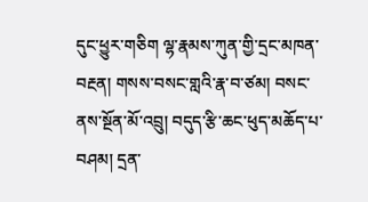དུང་ཕྱུར་གཅིག ལྷ་རྣམས་ཀུན་གྱི་དྲང་མཁན་བརྔན། གསས་བསང་གླའི་རྣ་བ་ཙམ། བསང་ནས་སྔོན་མོ་འབྲུ། བདུད་རྩི་ཆང་ཕུད་མཆོད་པ་བཤམ། དྲན་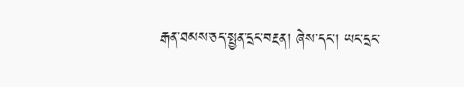རྒན་ཐམས་ཅད་སྤྱན་དྲང་བརྔན། ཞེས་དང་། ཡང་དྲང་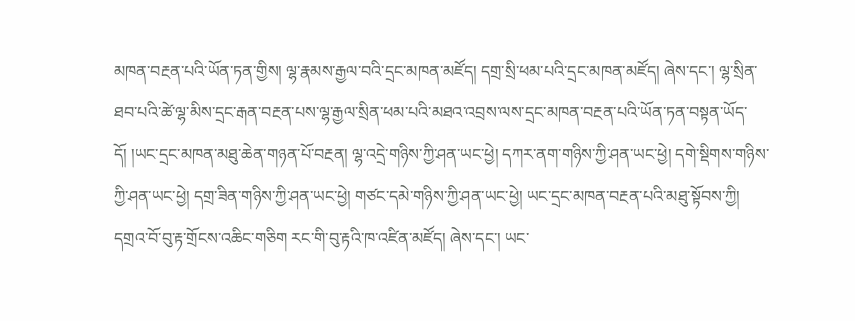མཁན་བརྔན་པའི་ཡོན་ཏན་གྱིས། ལྷ་རྣམས་རྒྱལ་བའི་དྲང་མཁན་མཛོད། དགྲ་སྲི་ཕམ་པའི་དྲང་མཁན་མཛོད། ཞེས་དང་། ལྷ་སྲིན་ཐབ་པའི་ཚེ་ལྷ་མིས་དྲང་རྒན་བརྔན་པས་ལྷ་རྒྱལ་སྲིན་ཕམ་པའི་མཐའ་འབྲས་ལས་དྲང་མཁན་བརྔན་པའི་ཡོན་ཏན་བསྟན་ཡོད་དོ། །ཡང་དྲང་མཁན་མཐུ་ཆེན་གཉན་པོ་བརྔན། ལྷ་འདྲེ་གཉིས་ཀྱི་ཤན་ཡང་ཕྱེ། དཀར་ནག་གཉིས་ཀྱི་ཤན་ཡང་ཕྱེ། དགེ་སྡིགས་གཉིས་ཀྱི་ཤན་ཡང་ཕྱེ། དགྲ་ཟིན་གཉིས་ཀྱི་ཤན་ཡང་ཕྱེ། གཙང་དམེ་གཉིས་ཀྱི་ཤན་ཡང་ཕྱེ། ཡང་དྲང་མཁན་བརྔན་པའི་མཐུ་སྟོབས་ཀྱི། དགྲའ་བོ་བུ་རྟ་གྲོངས་འཆིང་གཅིག རང་གི་བུ་རྟའི་ཁ་འཛིན་མཛོད། ཞེས་དང་། ཡང་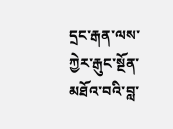དྲང་རྒན་ལས་ཀྱེར་རྒུང་སྔོན་མཐོའ་བའི་བླ་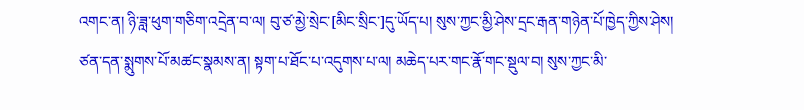འགང་ན། ཉི་ཟླ་ཕུག་གཅིག་འདྲེན་བ་ལ། བུ་ཙ་མྱེ་སྲེང་[མིང་སྲིང་]དུ་ཡོད་པ། སུས་ཀྱང་མྱི་ཤེས་དྲང་རྒན་གཉེན་པོ་ཁྱེད་ཀྱིས་ཤེས། ཙན་དན་སྨུགས་པོ་མཚང་སྣམས་ན། སྟག་པ་ཐོང་པ་འདུགས་པ་ལ། མཆེད་པར་གང་རྣོ་གང་སྡུལ་བ། སུས་ཀྱང་མི་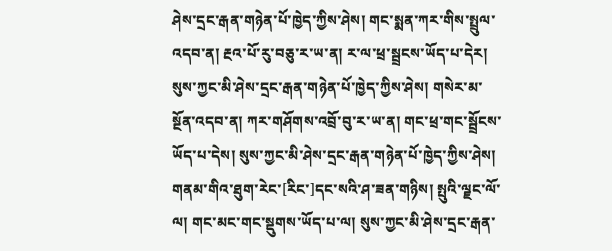ཤེས་དྲང་རྒན་གཉེན་པོ་ཁྱེད་ཀྱིས་ཤེས། གང་སྨན་ཀར་གིས་སྤྲུལ་འདབ་ན། རྔའ་པོ་རུ་བཅུ་ར་ཡ་ན། ར་ལ་ཕྲ་སྦྲངས་ཡོད་པ་དེར། སུས་ཀྱང་མི་ཤེས་དྲང་རྒན་གཉེན་པོ་ཁྱེད་ཀྱིས་ཤེས། གསེར་མ་སྔོན་འདབ་ན། ཀར་གཤོགས་འབྲོ་བུ་ར་ཡ་ན། གང་ཕྲ་གང་སྦྲོངས་ཡོད་པ་དེས། སུས་ཀྱང་མི་ཤེས་དྲང་རྒན་གཉེན་པོ་ཁྱེད་ཀྱིས་ཤེས། གནམ་གིའ་ཐུག་རེང་[རིང་]དང་སའི་ཤ་ཟན་གཉིས། སྤུའི་ལྗང་ལོ་ལ། གང་མང་གང་སྡུགས་ཡོད་པ་ལ། སུས་ཀྱང་མི་ཤེས་དྲང་རྒན་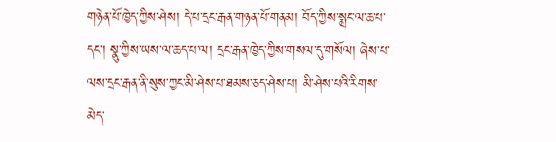གཉེན་པོ་ཁྱེད་ཀྱིས་ཤེས། དེ་པ་དྲང་རྒན་གཉན་པོ་གནམ། བོད་ཀྱིས་སྨྲང་ལ་ཆ་པ་དང་། སྣུ་ཀྱིས་ཡས་ལ་ཆད་པ་ལ། དྲང་རྒན་ཁྱེད་ཀྱིས་གསལ་དུ་གསོལ། ཞེས་པ་ལས་དྲང་རྒན་ནི་སུས་ཀྱང་མི་ཤེས་པ་ཐམས་ཅད་ཤེས་པ། མི་ཤེས་པའི་རིགས་མེད་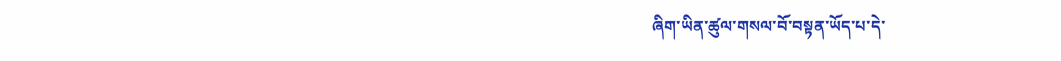ཞིག་ཡིན་ཚུལ་གསལ་བོ་བསྟན་ཡོད་པ་དེ་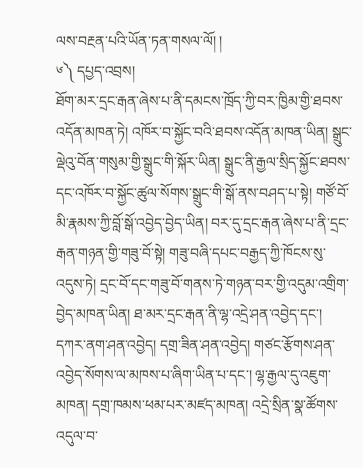ལས་བརྔན་པའི་ཡོན་ཏན་གསལ་ལོ། །
༦༽ དཔྱད་འབྲས།
ཐོག་མར་དྲང་རྒན་ཞེས་པ་ནི་དམངས་ཁྲོད་ཀྱི་བར་ཁྱིམ་གྱི་ཐབས་འདོན་མཁན་ཏེ། འཁོར་བ་སྐྱོང་བའི་ཐབས་འདོན་མཁན་ཡིན། སྒྲུང་ལྡེའུ་བོན་གསུམ་གྱི་སྒྲུང་གི་སྐོར་ཡིན། སྒྲུང་ནི་རྒྱལ་སྲིད་སྐྱོང་ཐབས་དང་འཁོར་བ་སྐྱོང་ཚུལ་སོགས་སྒྲུང་གི་སྒོ་ནས་བཤད་པ་སྟེ། གཙོ་བོ་མི་རྣམས་ཀྱི་བློ་སྒོ་འབྱེད་བྱེད་ཡིན། བར་དུ་དྲང་རྒན་ཞེས་པ་ནི་དྲང་རྒན་གཉན་གྱི་གཟུ་བོ་སྟེ། གཟུ་བཞི་དཔང་བརྒྱད་ཀྱི་ཁོངས་སུ་འདུས་ཏེ། དྲང་བོ་དང་གཟུ་བོ་གནས་ཏེ་གཉན་བར་གྱི་འདུམ་འགྲིག་བྱེད་མཁན་ཡིན། ཐ་མར་དྲང་རྒན་ནི་ལྷ་འདྲེ་ཤན་འབྱེད་དང་། དཀར་ནག་ཤན་འབྱེད། དགྲ་ཟིན་ཤན་འབྱེད། གཙང་རྩོགས་ཤན་འབྱེད་སོགས་ལ་མཁས་པ་ཞིག་ཡིན་པ་དང་། ལྷ་རྒྱལ་དུ་འཇུག་མཁན། དགྲ་ཁམས་ཕམ་པར་མཛད་མཁན། འདྲེ་སྲིན་སྣ་ཚོགས་འདུལ་བ་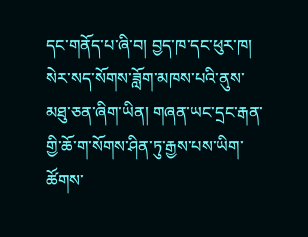དང་གནོད་པ་ཞི་བ། བྱད་ཁ་དང་ཕུར་ཁ། སེར་སད་སོགས་ཟློག་མཁས་པའི་ནུས་མཐུ་ཅན་ཞིག་ཡིན། གཞན་ཡང་དྲང་རྒན་གྱི་ཆོ་ག་སོགས་ཤིན་ཏུ་རྒྱས་པས་ཡིག་ཚོགས་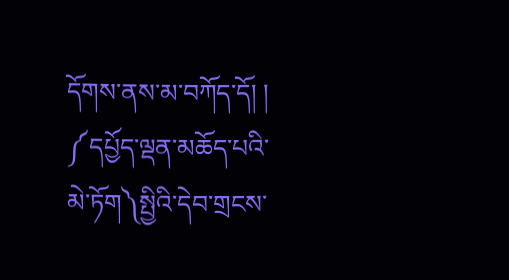དོགས་ནས་མ་བཀོད་དོ། །
༼དཔྱོད་ལྡན་མཆོད་པའི་མེ་ཏོག༽སྤྱིའི་དེབ་གྲངས་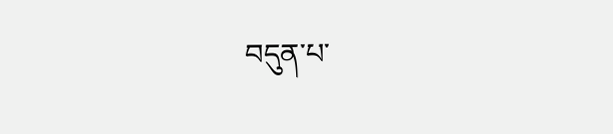བདུན་པ་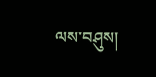ལས་བཤུས།